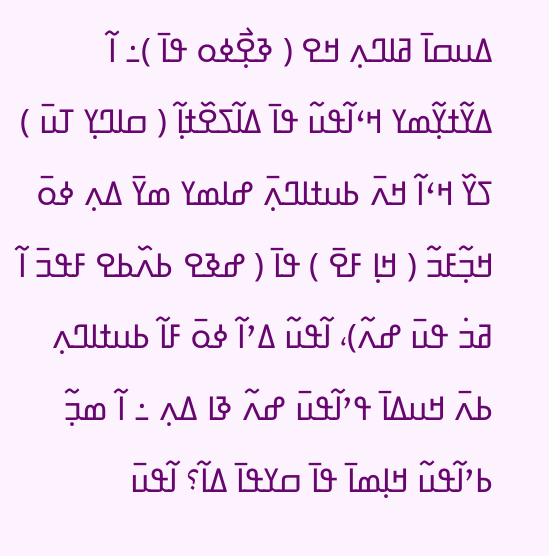ߡߎߛߊ߫ ߥߊߣߍ߲ ߞߐ ( ߢߐ߲߯ߦߋ ߟߊ߫ )߸ ߊ߬ ߡߌ߬ߙߌ߲߬ߘߌ ߞߵߊ߬ߟߎ߬ ߟߊ߫ ߡߊ߬ߖߐ߰ߙߊ߲߬ ( ߛߊߣߌ߲ ߠߎ߫ ) ߖߌ߰ ߞߵߊ߬ ߞߍ߫ ߕߎߙߊߣߍ߲߫ ߝߊߘߌ ߘߌ߫ ߡߍ߲ ߦߋ߫ ߞߏ߲߬ߓߏ߬ ( ߞߊ߲ ߓߐ߫ ) ߟߊ߫ ( ߝߢߐ ߕߍ߰ߕߐ ߓߟߏ߫ ߊ߬ ߥߏ߭ ߟߎ߫ ߝߍ߬)، ߊ߬ߟߎ߬ ߡߴߊ߬ ߦߋ߫ ߓߊ߬ ߕߎߙߊߣߍ߲ ߕߍ߫ ߞߎߡߊ߫ ߟߴߊ߬ߟߎ߫ ߝߍ߬ ߢߊ ߡߍ߲ ߸ ߊ߬ ߘߏ߲߬ ߕߴߊ߬ߟߎ߬ ߞߊ߲ߘߊ߫ ߟߊ߫ ߛߌߟߊ߫ ߡߊ߬؟ ߊ߬ߟߎ߫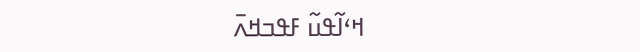ߞߵߊ߬ߟߎ߬ ߓߟߏߞߍ߫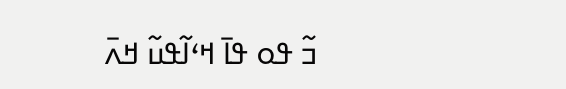ߏ߬ ߟߋ ߟߊ߫ ߞߵߊ߬ߟߎ߬ ߞߍ߫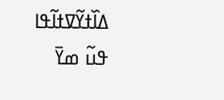ߡߊ߰ߙߌ߬ߜߙߊ߬ߟߊ ߟߎ߬ ߘߌ߫